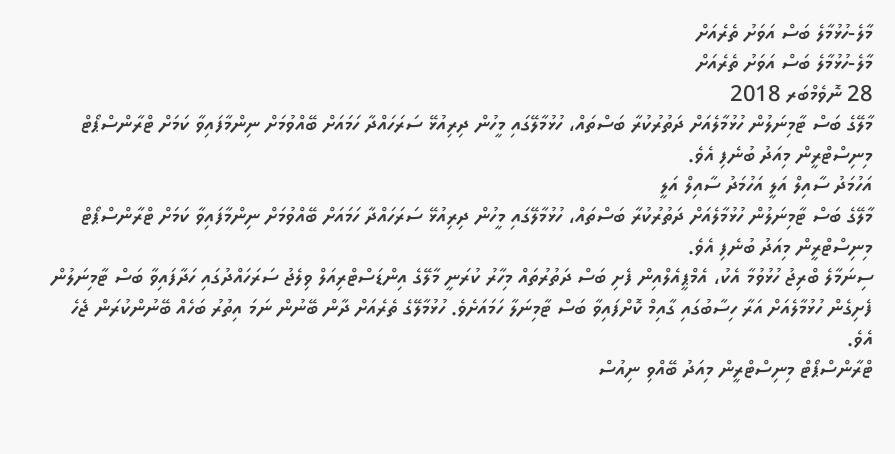މާލެ-ހުޅުމާލެ ބަސް އަވަށު ތެރެއަށް
މާލެ-ހުޅުމާލެ ބަސް އަވަށު ތެރެއަށް
28 ނޮވެމްބަރ 2018
މާލޭގެ ބަސް ޓާމިނަލުން ހުޅުމާލެއަށް ދަތުރުކުރާ ބަސްތައް، ހުޅުމާލޭގައި މީހުން ދިރިއުޅޭ ސަރަހައްދާ ހަމައަށް ބޭއްވުމަށް ނިންމާފައިވާ ކަމަށް ޓްރާންސްޕޯޓް މިނިސްޓްރީން މިއަދު ބުނެފި އެވެ.
އަހުމަދު ސާއިލް އަލީ އަހުމަދު ސާއިލް އަލީ
މާލޭގެ ބަސް ޓާމިނަލުން ހުޅުމާލެއަށް ދަތުރުކުރާ ބަސްތައް، ހުޅުމާލޭގައި މީހުން ދިރިއުޅޭ ސަރަހައްދާ ހަމައަށް ބޭއްވުމަށް ނިންމާފައިވާ ކަމަށް ޓްރާންސްޕޯޓް މިނިސްޓްރީން މިއަދު ބުނެފި އެވެ.
ސިނަމާލެ ބްރިޖު ހުޅުވުމާ އެކު، އެމްޕީއެލްއިން ފެށި ބަސް ދަތުރުތައް މިހާރު ކުރަނީ މާލޭގެ އިންޑަސްޓްރިއަލް ވިލެޖު ސަރަހައްދުގައި ހަދާފައިވާ ބަސް ޓާމިނަލުން ފެށިގެން ހުޅުމާލެއަށް އަރާ ހިސާބުގައި ގާއިމް ކޮށްފައިވާ ބަސް ޓާމިނަލާ ހަމައަށެވެ. ހުޅުމާލޭގެ ތެރެއަށް ދާން ބޭނުން ނަމަ އިތުރު ބަހެއް ބޭނުންކުރަން ޖެހެ އެވެ.
ޓްރާންސްޕޯޓް މިނިސްޓްރީން މިއަދު ބޭއްވި ނިއުސް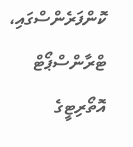ކޮންފަރެންސްގައި، ޓްރާންސްޕޯޓް އޮތޯރިޓީގެ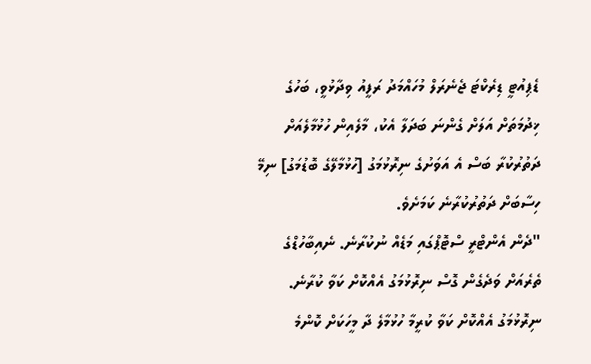ޑެޕިއުޓީ ޑިރެކްޓަ ޖެނެރަލް މުހައްމަދު ރަފީއު ވިދާޅުވީ، ބަހުގެ ޚިދުމަތަށް އަލަށް ގެންނަ ބަދަލާ އެކު، މާލެއިން ހުޅުމާލެއަށް ދަތުރުކުރާ ބަސް އެ އަވަށުގެ ނިރޮޅުމަގު [ހުޅުމާލޭގެ ބޮޑުމަގު] ނިމޭ ހިސާބަށް ދަތުރުކުރާނެ ކަމަށެވެ.
"ދެން އެންޓްރީ ސްޓޮޕްގައި މަޑެއް ނުކުރާނެ. ނެއިބާހުޑްގެ ތެރެއަށް ވަދެގެން ގޮސް ނިރޮޅުމަގު އެއްކޮށް ކަވާ ކުރާނެ. ނިރޮޅުމަގު އެއްކޮށް ކަވާ ކުރީމާ ހުޅުމާލެ ދާ މީހަކަށް ކޮންމެ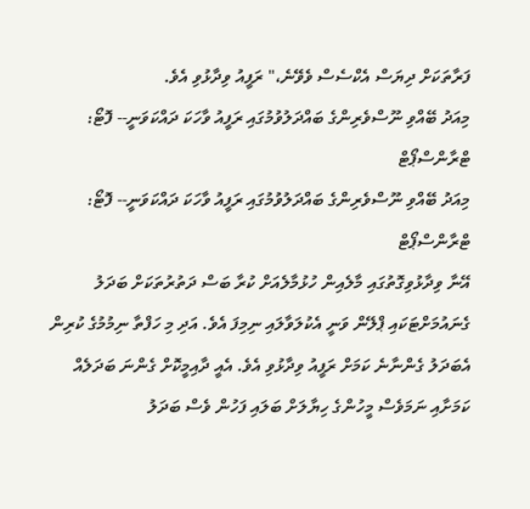ފަރާތަކަށް ދިޔަސް އެކްސެސް ވެވޭނެ،" ރަފީއު ވިދާޅުވި އެވެ.
މިއަދު ބޭއްވި ނޫސްވެރިންގެ ބައްދަލުވުމުގައި ރަފީއު ވާހަކަ ދައްކަވަނީ-- ފޮޓޯ: ޓްރާންސްޕޯޓް
މިއަދު ބޭއްވި ނޫސްވެރިންގެ ބައްދަލުވުމުގައި ރަފީއު ވާހަކަ ދައްކަވަނީ-- ފޮޓޯ: ޓްރާންސްޕޯޓް
އޭނާ ވިދާޅުވިގޮތުގައި މާލެއިން ހުޅުމާލެއަށް ކުރާ ބަސް ދަތުރުތަކަށް ބަދަލު ގެނައުމަށްޓަކައި ޕްލޭން ވަނީ އެކުލަވާލައި ނިމިފަ އެވެ. އަދި މި ހަފްތާ ނިމުމުގެ ކުރިން އެބަދަލު ގެންނާނެ ކަމަށް ރަފީއު ވިދާޅުވި އެވެ. އެއީ ދާއިމީކޮށް ގެންނަ ބަދަލެއް ކަމަށާއި ނަމަވެސް މީހުންގެ ހިޔާލަށް ބަލައި ފަހުން ވެސް ބަދަލު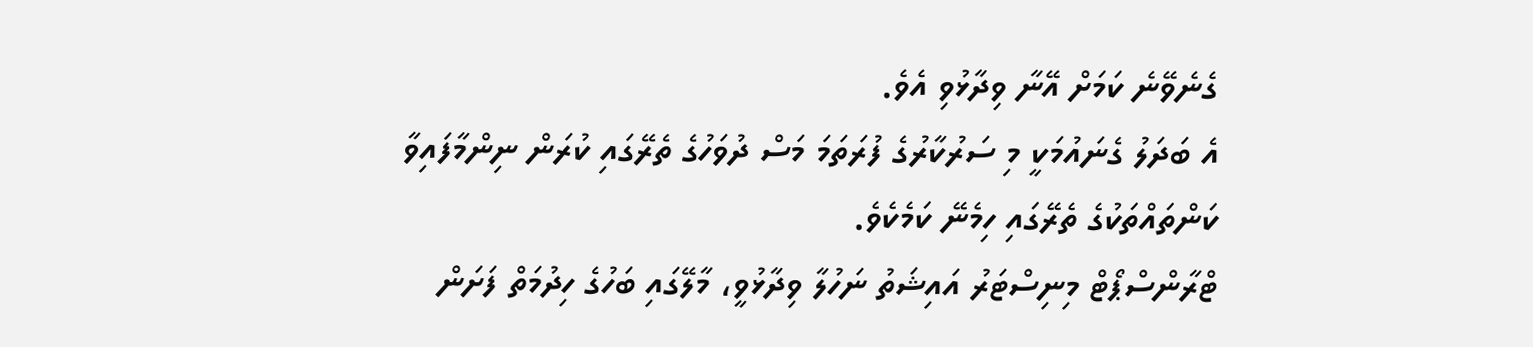ގެނެވޭނެ ކަމަށް އޭނާ ވިދާޅުވި އެވެ.
އެ ބަދަލު ގެނައުމަކީ މި ސަރުކާރުގެ ފުރަތަމަ މަސް ދުވަހުގެ ތެރޭގައި ކުރަން ނިންމާފައިވާ ކަންތައްތަކުގެ ތެރޭގައި ހިމެނޭ ކަމެކެވެ.
ޓްރާންސްޕޯޓް މިނިސްޓަރު އައިޝަތު ނަހުލާ ވިދާޅުވީ، މާލޭގައި ބަހުގެ ހިދުމަތް ފަށަން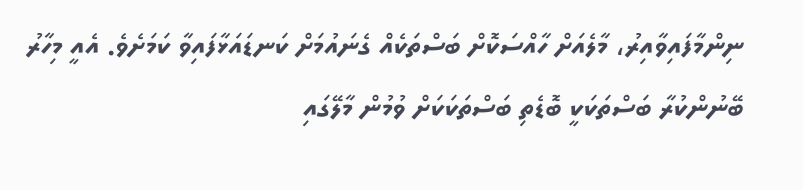ނިންމާފައިވާއިރު، މާލެއަށް ހާއްސަކޮށް ބަސްތަކެއް ގެނައުމަށް ކަނޑައަޅާފައިވާ ކަމަށެވެ. އެއީ މިހާރު ބޭނުންކުރާ ބަސްތަކަކީ ބޮޑެތި ބަސްތަކަކަށް ވުމުން މާލޭގައި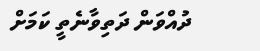ދުއްވަން ދަތިވާނެތީ ކަމަށް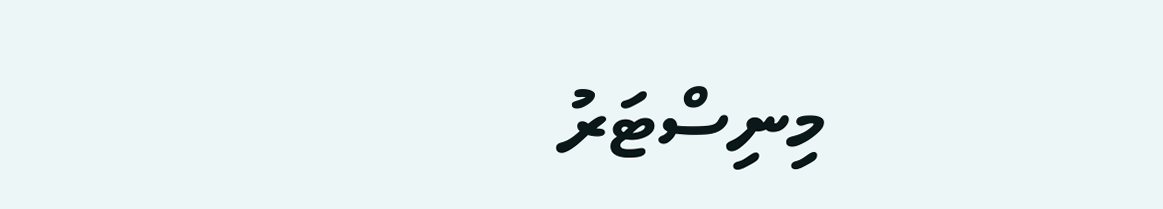މިނިސްޓަރު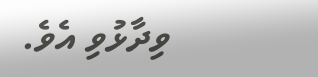ވިދާޅުވި އެވެ.